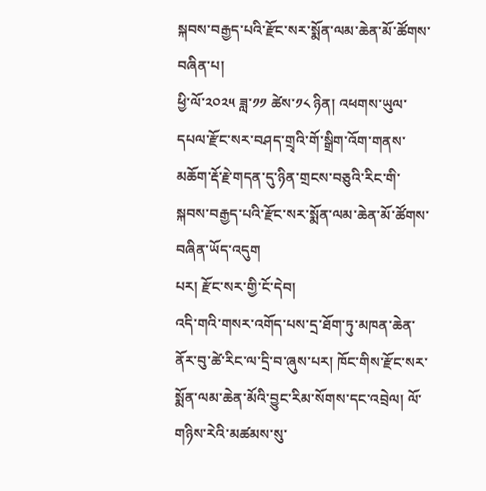སྐབས་བརྒྱད་པའི་རྫོང་སར་སྨོན་ལམ་ཆེན་མོ་ཚོགས་བཞིན་པ།
ཕྱི་ལོ་༢༠༢༥ ཟླ་༡༡ ཚེས་༡༨ ཉིན། འཕགས་ཡུལ་དཔལ་རྫོང་སར་བཤད་གྲྭའི་གོ་སྒྲིག་འོག་གནས་མཆོག་རྡོ་རྗེ་གདན་དུ་ཉིན་གྲངས་བཅུའི་རིང་གི་སྐབས་བརྒྱད་པའི་རྫོང་སར་སྨོན་ལམ་ཆེན་མོ་ཚོགས་བཞིན་ཡོད་འདུག
པར། རྫོང་སར་གྱི་ངོ་དེབ།
འདི་གའི་གསར་འགོད་པས་དྲ་ཐོག་ཏུ་མཁན་ཆེན་ནོར་བུ་ཚེ་རིང་ལ་དྲི་བ་ཞུས་པར། ཁོང་གིས་རྫོང་སར་སྨོན་ལམ་ཆེན་མོའི་བྱུང་རིམ་སོགས་དང་འབྲེལ། ལོ་གཉིས་རེའི་མཚམས་སུ་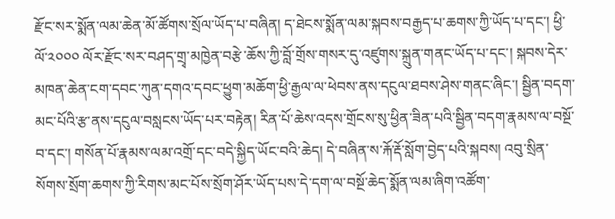རྫོང་སར་སྨོན་ལམ་ཆེན་མོ་ཚོགས་སྲོལ་ཡོད་པ་བཞིན། ད་ཐེངས་སྨོན་ལམ་སྐབས་བརྒྱད་པ་ཆགས་ཀྱི་ཡོད་པ་དང་། ཕྱི་ལོ་༢༠༠༠ ལོར་རྫོང་སར་བཤད་གྲྭ་མཁྱེན་བརྩེ་ཆོས་ཀྱི་བློ་གྲོས་གསར་དུ་འཛུགས་སྐྲུན་གནང་ཡོད་པ་དང་། སྐབས་དེར་མཁན་ཆེན་ངག་དབང་ཀུན་དགའ་དབང་ཕྱུག་མཆོག་ཕྱི་རྒྱལ་ལ་ཕེབས་ནས་དངུལ་ཐབས་ཤེས་གནང་ཞིང་། སྦྱིན་བདག་མང་པོའི་རྩ་ནས་དངུལ་བསླངས་ཡོད་པར་བརྟེན། རིན་པོ་ཆེས་འདས་གྲོངས་སུ་ཕྱིན་ཟིན་པའི་སྦྱིན་བདག་རྣམས་ལ་བསྔོ་བ་དང་། གསོན་པོ་རྣམས་ལམ་འགྲོ་དང་བདེ་སྐྱིད་ཡོང་བའི་ཆེད། དེ་བཞིན་ས་རྐོ་རྡོ་སློག་བྱེད་པའི་སྐབས། འབུ་སྲིན་སོགས་སྲོག་ཆགས་ཀྱི་རིགས་མང་པོས་སྲོག་ཤོར་ཡོད་པས་དེ་དག་ལ་བསྔོ་ཆེད་སྨོན་ལམ་ཞིག་འཚོག་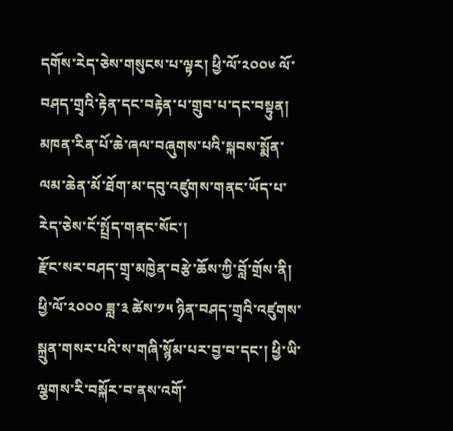དགོས་རེད་ཅེས་གསུངས་པ་ལྟར། ཕྱི་ལོ་༢༠༠༦ ལོ་བཤད་གྲྭའི་རྟེན་དང་བརྟེན་པ་གྲུབ་པ་དང་བསྟུན། མཁན་རིན་པོ་ཆེ་ཞལ་བཞུགས་པའི་སྐབས་སྨོན་ལམ་ཆེན་མོ་ཐོག་མ་དབུ་འཛུགས་གནང་ཡོད་པ་རེད་ཅེས་ངོ་སྤྲོད་གནང་སོང་།
རྫོང་སར་བཤད་གྲྭ་མཁྱེན་བརྩེ་ཆོས་ཀྱི་བློ་གྲོས་ནི། ཕྱི་ལོ་༢༠༠༠ ཟླ་༣ ཚེས་༡༥ ཉིན་བཤད་གྲྭའི་འཛུགས་སྐྲུན་གསར་པའི་ས་གཞི་སྙོམ་པར་བྱ་བ་དང་། ཕྱི་ཡི་ལྕགས་རི་བསྐོར་བ་ནས་འགོ་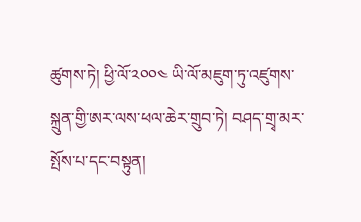ཚུགས་ཏེ། ཕྱི་ལོ་༢༠༠༤ ཡི་ལོ་མཇུག་ཏུ་འཛུགས་སྐྲུན་གྱི་ཨར་ལས་ཕལ་ཆེར་གྲུབ་ཏེ། བཤད་གྲྭ་མར་སྤོས་པ་དང་བསྟུན།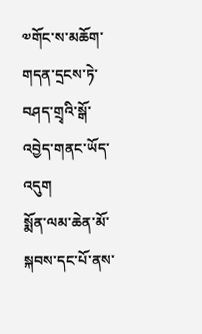༧གོང་ས་མཆོག་གདན་དྲངས་ཏེ་བཤད་གྲྭའི་སྒོ་འབྱེད་གནང་ཡོད་འདུག
སྨོན་ལམ་ཆེན་མོ་སྐབས་དང་པོ་ནས་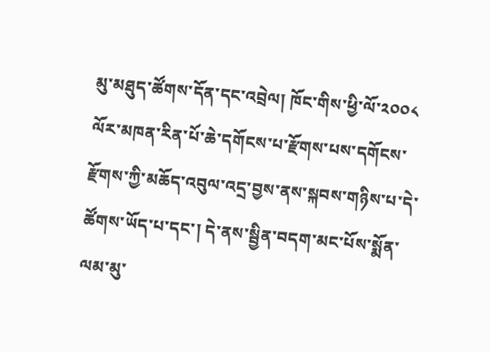མུ་མཐུད་ཚོགས་དོན་དང་འབྲེལ། ཁོང་གིས་ཕྱི་ལོ་༢༠༠༨ ལོར་མཁན་རིན་པོ་ཆེ་དགོངས་པ་རྫོགས་པས་དགོངས་རྫོགས་ཀྱི་མཆོད་འབུལ་འདྲ་བྱས་ནས་སྐབས་གཉིས་པ་དེ་ཚོགས་ཡོད་པ་དང་། དེ་ནས་སྦྱིན་བདག་མང་པོས་སྨོན་ལམ་མུ་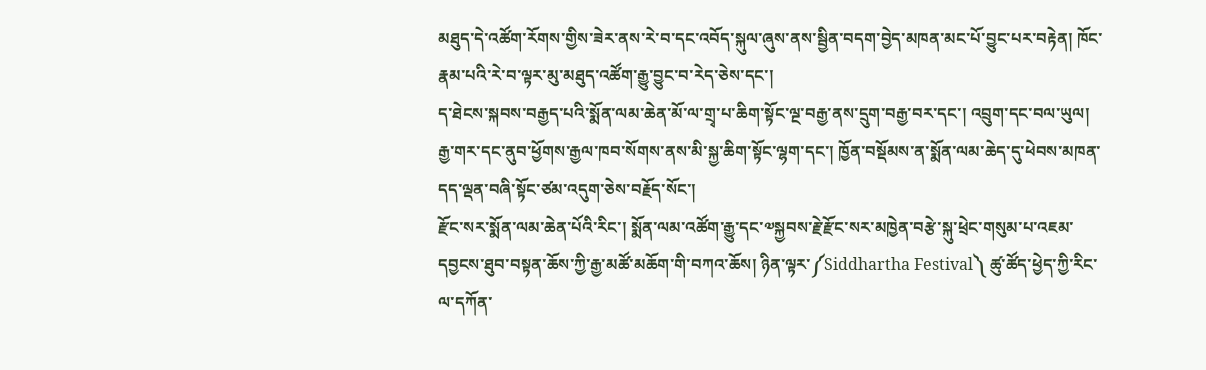མཐུད་དེ་འཚོག་རོགས་གྱིས་ཟེར་ནས་རེ་བ་དང་འབོད་སྐུལ་ཞུས་ནས་སྦྱིན་བདག་བྱེད་མཁན་མང་པོ་བྱུང་པར་བརྟེན། ཁོང་རྣམ་པའི་རེ་བ་ལྟར་མུ་མཐུད་འཚོག་རྒྱུ་བྱུང་བ་རེད་ཅེས་དང་།
ད་ཐེངས་སྐབས་བརྒྱད་པའི་སྨོན་ལམ་ཆེན་མོ་ལ་གྲྭ་པ་ཆིག་སྟོང་ལྔ་བརྒྱ་ནས་དྲུག་བརྒྱ་བར་དང་། འབྲུག་དང་བལ་ཡུལ། རྒྱ་གར་དང་ནུབ་ཕྱོགས་རྒྱལ་ཁབ་སོགས་ནས་མི་སྐྱ་ཆིག་སྟོང་ལྷག་དང་། ཁྱོན་བསྡོམས་ན་སྨོན་ལམ་ཆེད་དུ་ཕེབས་མཁན་དད་ལྡན་བཞི་སྟོང་ཙམ་འདུག་ཅེས་བརྗོད་སོང་།
རྫོང་སར་སྨོན་ལམ་ཆེན་པོའི་རིང་། སྨོན་ལམ་འཚོག་རྒྱུ་དང་༧སྐྱབས་རྗེ་རྫོང་སར་མཁྱེན་བརྩེ་སྐུ་ཕྲེང་གསུམ་པ་འཇམ་དབྱངས་ཐུབ་བསྟན་ཆོས་ཀྱི་རྒྱ་མཚོ་མཆོག་གི་བཀའ་ཆོས། ཉིན་ལྟར་༼Siddhartha Festival༽ ཚུ་ཚོད་ཕྱེད་ཀྱི་རིང་ལ་དཀོན་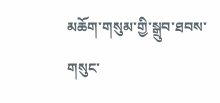མཆོག་གསུམ་གྱི་སྒྲུབ་ཐབས་གསུང་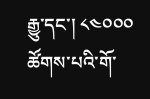རྒྱུ་དང་། ༨༤༠༠༠ ཚོགས་པའི་གོ་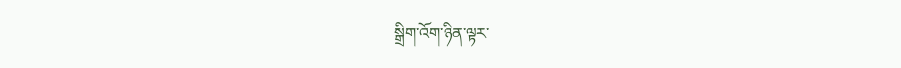སྒྲིག་འོག་ཉིན་ལྟར་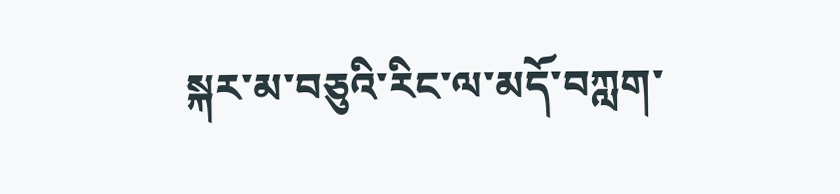སྐར་མ་བཅུའི་རིང་ལ་མདོ་བཀླག་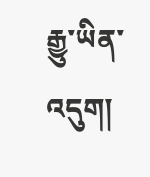རྒྱུ་ཡིན་འདུག།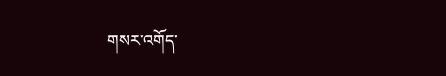གསར་འགོད་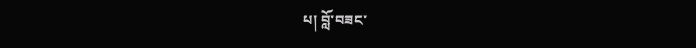པ། བློ་བཟང་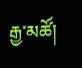རྒྱ་མཚོ།